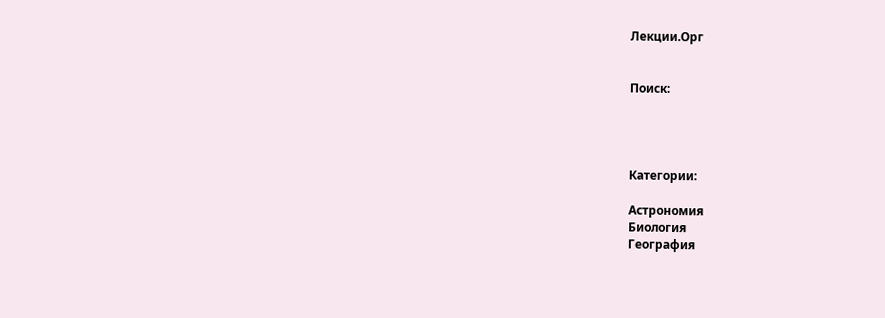Лекции.Орг


Поиск:




Категории:

Астрономия
Биология
География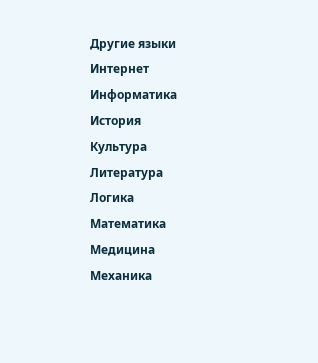Другие языки
Интернет
Информатика
История
Культура
Литература
Логика
Математика
Медицина
Механика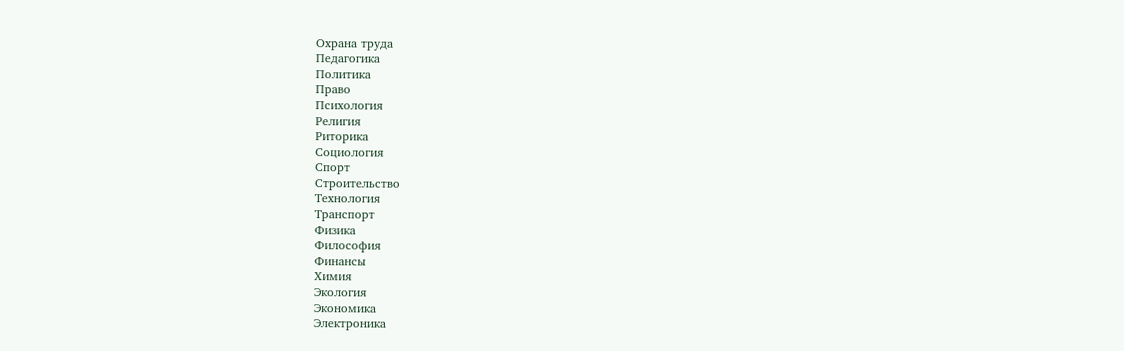Охрана труда
Педагогика
Политика
Право
Психология
Религия
Риторика
Социология
Спорт
Строительство
Технология
Транспорт
Физика
Философия
Финансы
Химия
Экология
Экономика
Электроника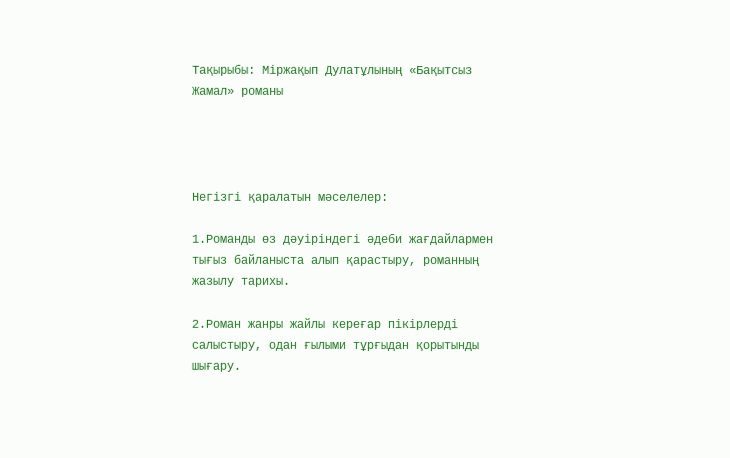Тақырыбы: Міржақып Дулатұлының «Бақытсыз Жамал» романы




Негізгі қаралатын мәселелер:

1.Романды өз дәуіріндегі әдеби жағдайлармен тығыз байланыста алып қарастыру, романның жазылу тарихы.

2.Роман жанры жайлы кереғар пікірлерді салыстыру, одан ғылыми тұрғыдан қорытынды шығару.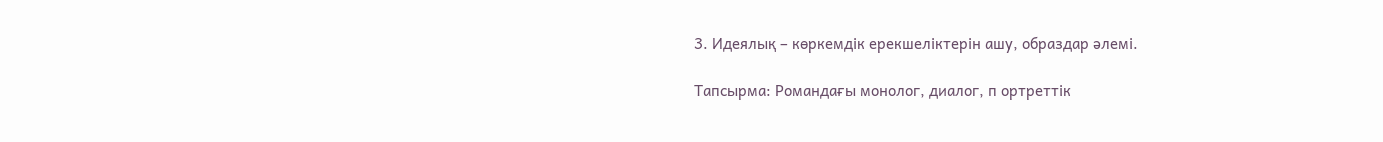3. Идеялық – көркемдік ерекшеліктерін ашу, образдар әлемі.

Тапсырма: Романдағы монолог, диалог, п ортреттік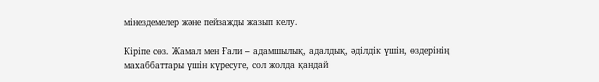мінездемелер және пейзажды жазып келу.

Кіріпе сөз. Жамал мен Ғали – адамшылық, адалдық, әділдік үшін, өздерінің махаббаттары үшін күресуге, сол жолда қандай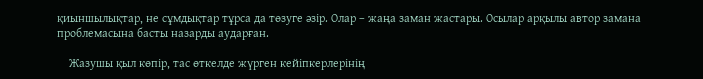қиыншылықтар, не сұмдықтар тұрса да төзуге әзір. Олар – жаңа заман жастары. Осылар арқылы автор замана проблемасына басты назарды аударған.

    Жазушы қыл көпір, тас өткелде жүрген кейіпкерлерінің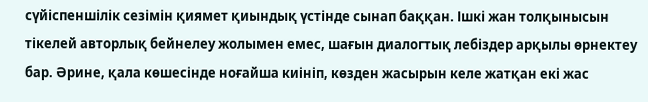сүйіспеншілік сезімін қиямет қиындық үстінде сынап баққан. Ішкі жан толқынысын тікелей авторлық бейнелеу жолымен емес, шағын диалогтық лебіздер арқылы өрнектеу бар. Әрине, қала көшесінде ноғайша киініп, көзден жасырын келе жатқан екі жас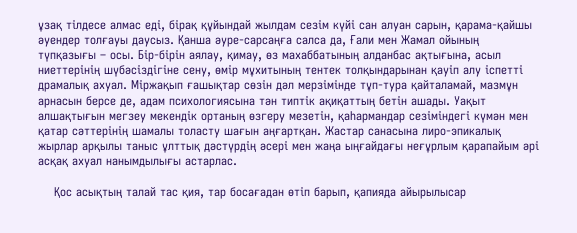ұзақ тілдесе алмас еді, бірақ құйындай жылдам сезім күйі сан алуан сарын, қарама-қайшы әуендер толғауы даусыз. Қанша әуре-сарсаңға салса да, Ғали мен Жамал ойының түпқазығы – осы. Бір-бірін аялау, қимау, өз махаббатының алданбас ақтығына, асыл ниеттерінің шүбәсіздігіне сену, өмір мұхитының тентек толқындарынан қауіп алу іспетті драмалық ахуал. Міржақып ғашықтар сөзін дәл мерзімінде тұп-тура қайталамай, мазмұн арнасын берсе де, адам психологиясына тән типтік ақиқаттың бетін ашады. Уақыт алшақтығын мегзеу мекендік ортаның өзгеру мезетін, қаһармандар сезіміндегі күмән мен қатар сәттерінің шамалы толасту шағын аңғартқан. Жастар санасына лиро-эпикалық жырлар арқылы таныс ұлттық дәстүрдің әсері мен жаңа ыңғайдағы неғұрлым қарапайым әрі асқақ ахуал нанымдылығы астарлас.

    Қос асықтың талай тас қия, тар босағадан өтіп барып, қапияда айырылысар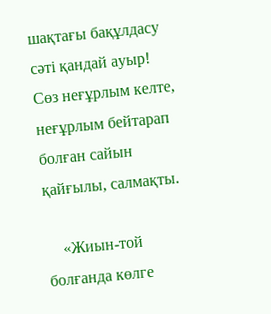шақтағы бақұлдасу сәті қандай ауыр! Сөз неғұрлым келте, неғұрлым бейтарап болған сайын қайғылы, салмақты.

    «Жиын-той болғанда көлге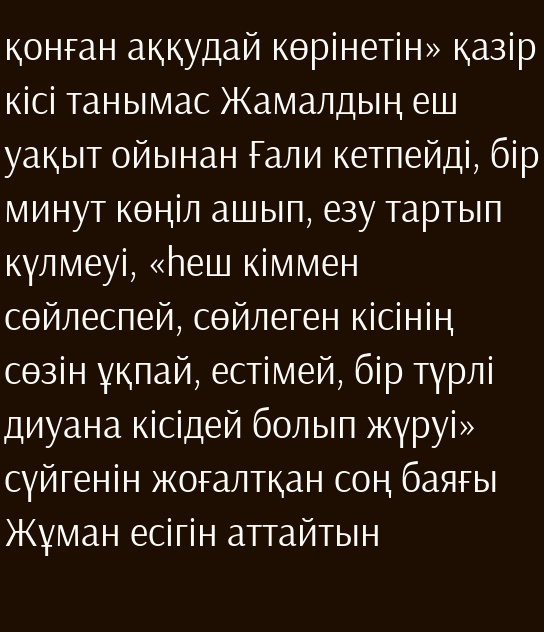қонған аққудай көрінетін» қазір кісі танымас Жамалдың еш уақыт ойынан Ғали кетпейді, бір минут көңіл ашып, езу тартып күлмеуі, «һеш кіммен сөйлеспей, сөйлеген кісінің сөзін ұқпай, естімей, бір түрлі диуана кісідей болып жүруі» сүйгенін жоғалтқан соң баяғы Жұман есігін аттайтын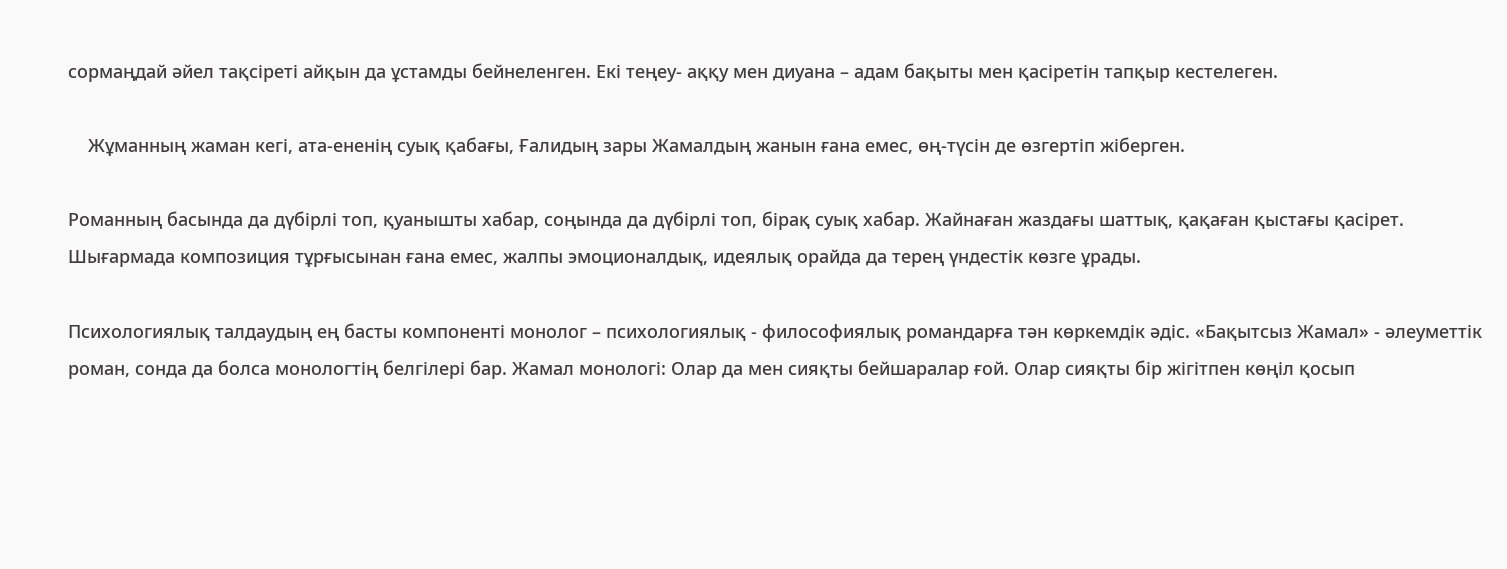сормаңдай әйел тақсіреті айқын да ұстамды бейнеленген. Екі теңеу- аққу мен диуана – адам бақыты мен қасіретін тапқыр кестелеген.

    Жұманның жаман кегі, ата-ененің суық қабағы, Ғалидың зары Жамалдың жанын ғана емес, өң-түсін де өзгертіп жіберген.

Романның басында да дүбірлі топ, қуанышты хабар, соңында да дүбірлі топ, бірақ суық хабар. Жайнаған жаздағы шаттық, қақаған қыстағы қасірет. Шығармада композиция тұрғысынан ғана емес, жалпы эмоционалдық, идеялық орайда да терең үндестік көзге ұрады.

Психологиялық талдаудың ең басты компоненті монолог – психологиялық - философиялық романдарға тән көркемдік әдіс. «Бақытсыз Жамал» - әлеуметтік роман, сонда да болса монологтің белгілері бар. Жамал монологі: Олар да мен сияқты бейшаралар ғой. Олар сияқты бір жігітпен көңіл қосып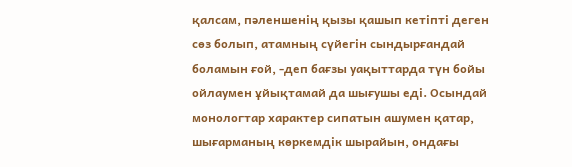қалсам, пәленшенің қызы қашып кетіпті деген сөз болып, атамның сүйегін сындырғандай боламын ғой, -деп бағзы уақыттарда түн бойы ойлаумен ұйықтамай да шығушы еді. Осындай монологтар характер сипатын ашумен қатар, шығарманың көркемдік шырайын, ондағы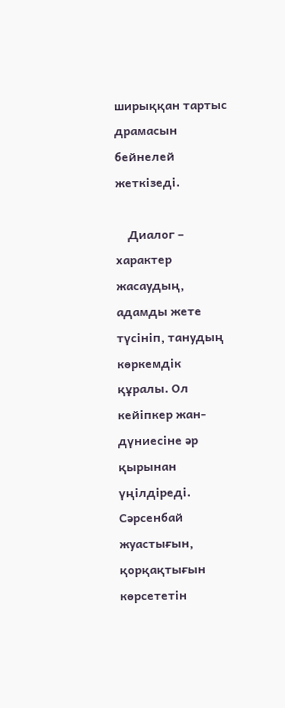ширыққан тартыс драмасын бейнелей жеткізеді.

    Диалог – характер жасаудың, адамды жете түсініп, танудың көркемдік құралы. Ол кейіпкер жан-дүниесіне әр қырынан үңілдіреді. Сәрсенбай жуастығын, қорқақтығын көрсететін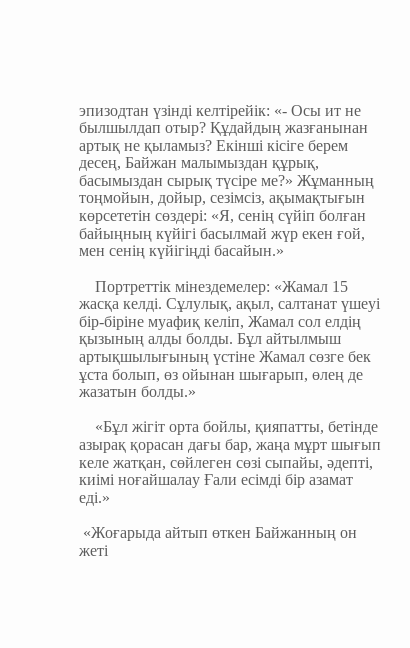эпизодтан үзінді келтірейік: «- Осы ит не былшылдап отыр? Құдайдың жазғанынан артық не қыламыз? Екінші кісіге берем десең, Байжан малымыздан құрық, басымыздан сырық түсіре ме?» Жұманның тоңмойын, дойыр, сезімсіз, ақымақтығын көрсететін сөздері: «Я, сенің сүйіп болған байыңның күйігі басылмай жүр екен ғой, мен сенің күйігіңді басайын.»

    Портреттік мінездемелер: «Жамал 15 жасқа келді. Сұлулық, ақыл, салтанат үшеуі бір-біріне муафиқ келіп, Жамал сол елдің қызының алды болды. Бұл айтылмыш артықшылығының үстіне Жамал сөзге бек ұста болып, өз ойынан шығарып, өлең де жазатын болды.»

    «Бұл жігіт орта бойлы, қияпатты, бетінде азырақ қорасан дағы бар, жаңа мұрт шығып келе жатқан, сөйлеген сөзі сыпайы, әдепті, киімі ноғайшалау Ғали есімді бір азамат еді.»

 «Жоғарыда айтып өткен Байжанның он жеті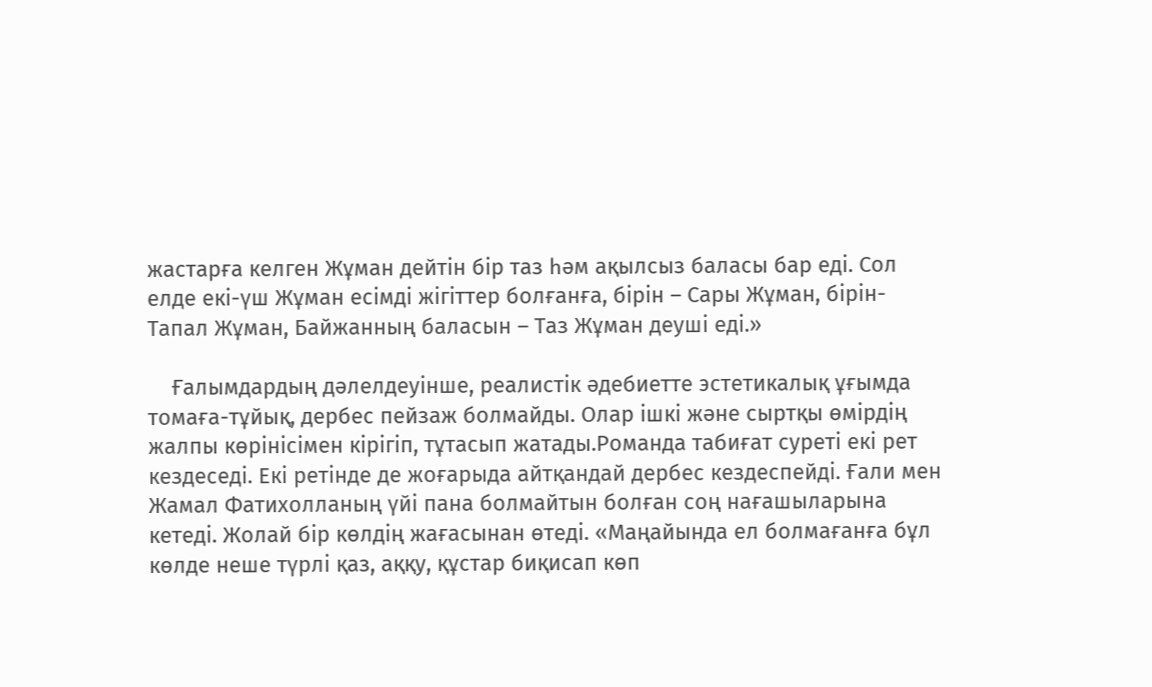жастарға келген Жұман дейтін бір таз һәм ақылсыз баласы бар еді. Сол елде екі-үш Жұман есімді жігіттер болғанға, бірін – Сары Жұман, бірін- Тапал Жұман, Байжанның баласын – Таз Жұман деуші еді.»

    Ғалымдардың дәлелдеуінше, реалистік әдебиетте эстетикалық ұғымда томаға-тұйық, дербес пейзаж болмайды. Олар ішкі және сыртқы өмірдің жалпы көрінісімен кірігіп, тұтасып жатады.Романда табиғат суреті екі рет кездеседі. Екі ретінде де жоғарыда айтқандай дербес кездеспейді. Ғали мен Жамал Фатихолланың үйі пана болмайтын болған соң нағашыларына кетеді. Жолай бір көлдің жағасынан өтеді. «Маңайында ел болмағанға бұл көлде неше түрлі қаз, аққу, құстар биқисап көп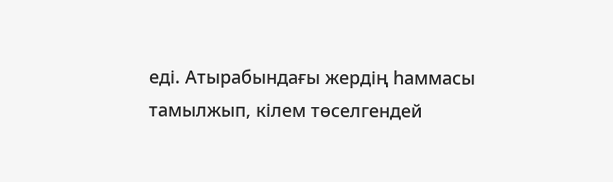еді. Атырабындағы жердің һаммасы тамылжып, кілем төселгендей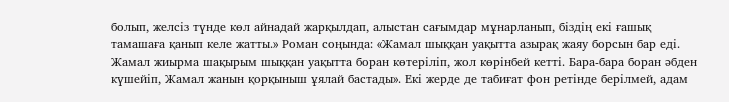болып, желсіз түнде көл айнадай жарқылдап, алыстан сағымдар мұнарланып, біздің екі ғашық тамашаға қанып келе жатты.» Роман соңында: «Жамал шыққан уақытта азырақ жаяу борсын бар еді. Жамал жиырма шақырым шыққан уақытта боран көтеріліп, жол көрінбей кетті. Бара-бара боран әбден күшейіп, Жамал жанын қорқыныш ұялай бастады». Екі жерде де табиғат фон ретінде берілмей, адам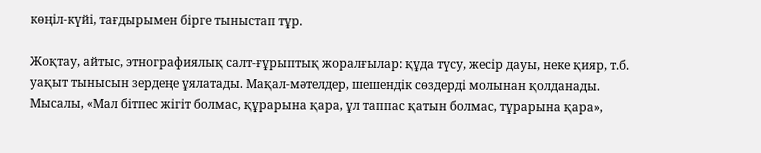көңіл-күйі, тағдырымен бірге тыныстап тұр.

Жоқтау, айтыс, этнографиялық салт-ғұрыптық жоралғылар: құда түсу, жесір дауы, неке қияр, т.б. уақыт тынысын зердеңе ұялатады. Мақал-мәтелдер, шешендік сөздерді молынан қолданады. Мысалы, «Мал бітпес жігіт болмас, құрарына қара, ұл таппас қатын болмас, тұрарына қара»,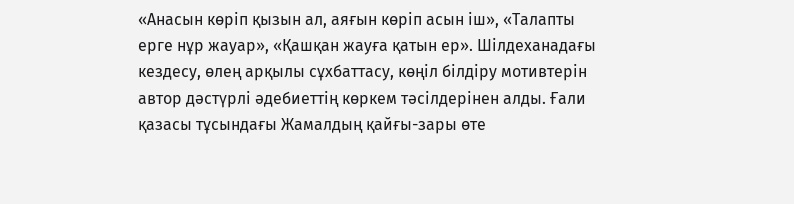«Анасын көріп қызын ал, аяғын көріп асын іш», «Талапты ерге нұр жауар», «Қашқан жауға қатын ер». Шілдеханадағы кездесу, өлең арқылы сұхбаттасу, көңіл білдіру мотивтерін автор дәстүрлі әдебиеттің көркем тәсілдерінен алды. Ғали қазасы тұсындағы Жамалдың қайғы-зары өте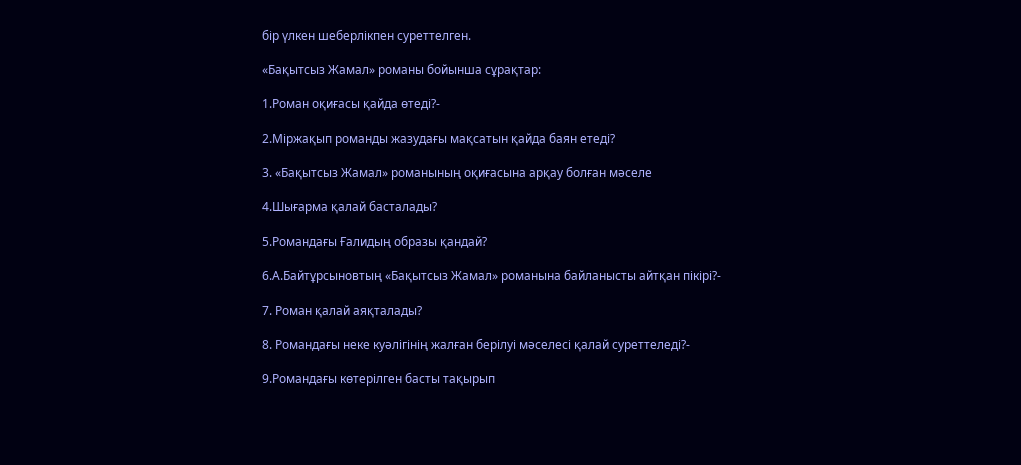бір үлкен шеберлікпен суреттелген.

«Бақытсыз Жамал» романы бойынша сұрақтар:

1.Роман оқиғасы қайда өтеді?-

2.Міржақып романды жазудағы мақсатын қайда баян етеді?

3. «Бақытсыз Жамал» романының оқиғасына арқау болған мәселе

4.Шығарма қалай басталады?

5.Романдағы Ғалидың образы қандай?

6.А.Байтұрсыновтың «Бақытсыз Жамал» романына байланысты айтқан пікірі?-

7. Роман қалай аяқталады?

8. Романдағы неке куәлігінің жалған берілуі мәселесі қалай суреттеледі?-

9.Романдағы көтерілген басты тақырып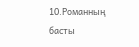10.Романның басты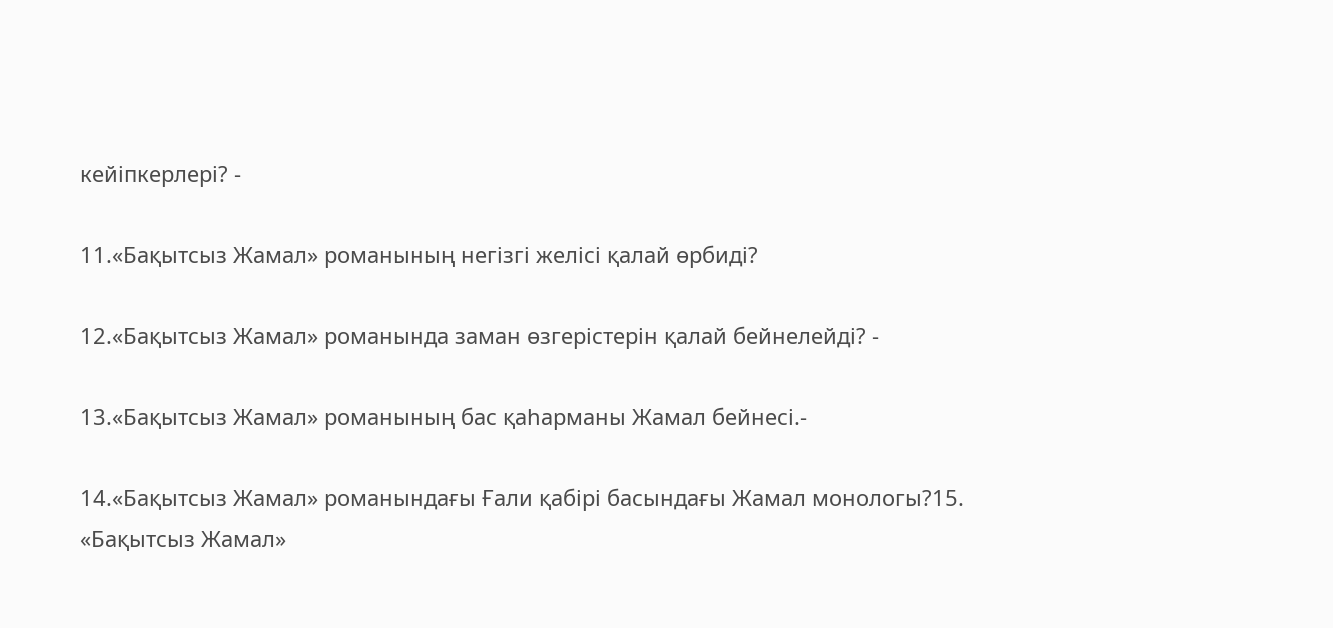кейіпкерлері? -

11.«Бақытсыз Жамал» романының негізгі желісі қалай өрбиді?

12.«Бақытсыз Жамал» романында заман өзгерістерін қалай бейнелейді? -

13.«Бақытсыз Жамал» романының бас қаһарманы Жамал бейнесі.-

14.«Бақытсыз Жамал» романындағы Ғали қабірі басындағы Жамал монологы?15. «Бақытсыз Жамал»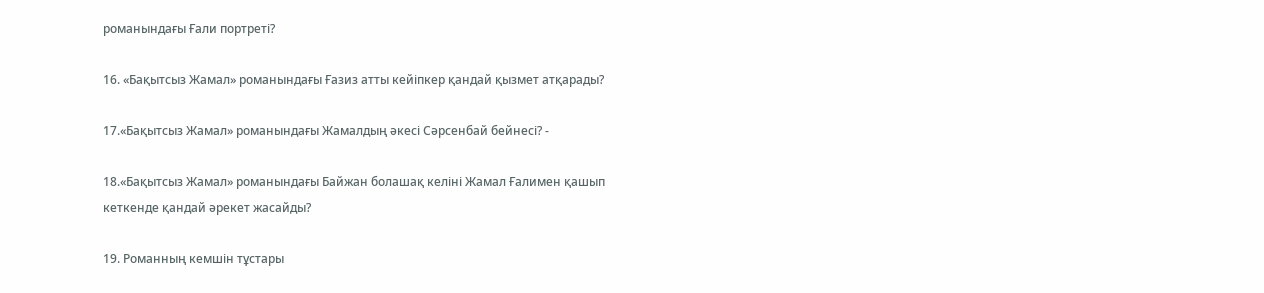романындағы Ғали портреті?

16. «Бақытсыз Жамал» романындағы Ғазиз атты кейіпкер қандай қызмет атқарады?

17.«Бақытсыз Жамал» романындағы Жамалдың әкесі Сәрсенбай бейнесі? -

18.«Бақытсыз Жамал» романындағы Байжан болашақ келіні Жамал Ғалимен қашып кеткенде қандай әрекет жасайды?

19. Романның кемшін тұстары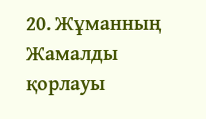20. Жұманның Жамалды қорлауы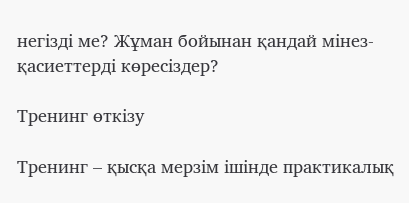негізді ме? Жұман бойынан қандай мінез-қасиеттерді көресіздер?

Тренинг өткізу

Тренинг – қысқа мерзім ішінде практикалық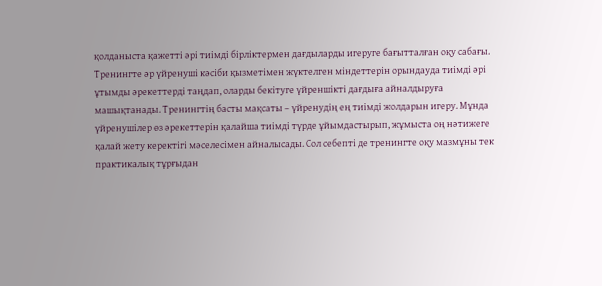қолданыста қажетті әрі тиімді бірліктермен дағдыларды игеруге бағытталған оқу сабағы. Тренингте әр үйренуші кәсіби қызметімен жүктелген міндеттерін орындауда тиімді әрі ұтымды әрекеттерді таңдап, оларды бекітуге үйреншікті дағдыға айналдыруға машықтанады. Тренингтің басты мақсаты – үйренудің ең тиімді жолдарын игеру. Мұнда үйренушілер өз әрекеттерін қалайша тиімді түрде ұйымдастырып, жұмыста оң нәтижеге қалай жету керектігі мәселесімен айналысады. Сол себепті де тренингте оқу мазмұны тек практикалық тұрғыдан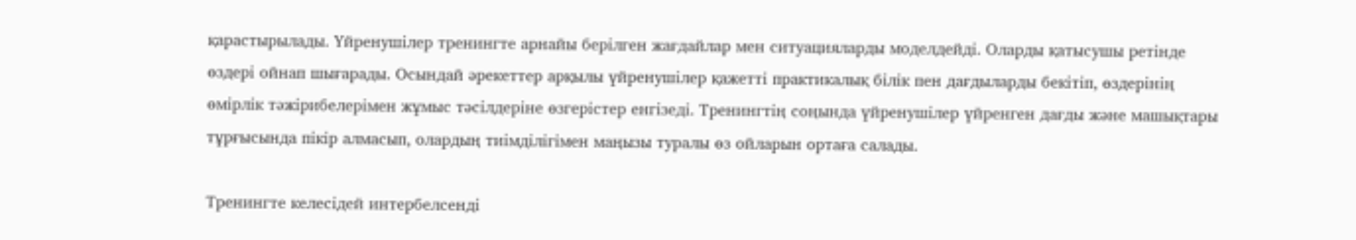қарастырылады. Үйренушілер тренингте арнайы берілген жағдайлар мен ситуацияларды моделдейді. Оларды қатысушы ретінде өздері ойнап шығарады. Осындай әрекеттер арқылы үйренушілер қажетті практикалық білік пен дағдыларды бекітіп, өздерінің өмірлік тәжірибелерімен жұмыс тәсілдеріне өзгерістер енгізеді. Тренингтің соңында үйренушілер үйренген дағды және машықтары тұрғысында пікір алмасып, олардың тиімділігімен маңызы туралы өз ойларын ортаға салады.

Тренингте келесідей интербелсенді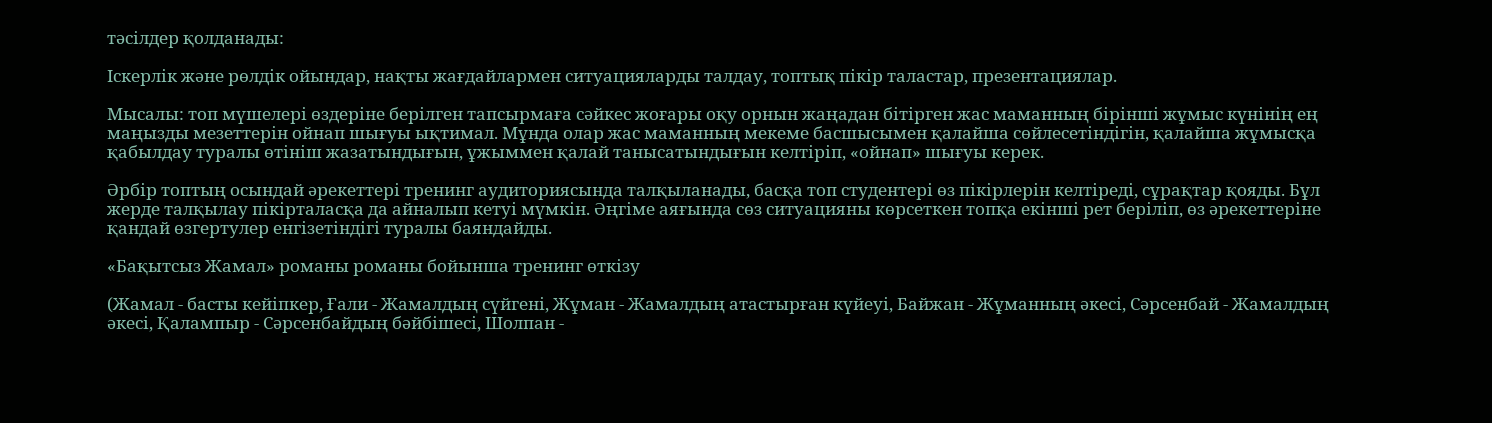тәсілдер қолданады:

Іскерлік және рөлдік ойындар, нақты жағдайлармен ситуацияларды талдау, топтық пікір таластар, презентациялар.

Мысалы: топ мүшелері өздеріне берілген тапсырмаға сәйкес жоғары оқу орнын жаңадан бітірген жас маманның бірінші жұмыс күнінің ең маңызды мезеттерін ойнап шығуы ықтимал. Мұнда олар жас маманның мекеме басшысымен қалайша сөйлесетіндігін, қалайша жұмысқа қабылдау туралы өтініш жазатындығын, ұжыммен қалай танысатындығын келтіріп, «ойнап» шығуы керек.

Әрбір топтың осындай әрекеттері тренинг аудиториясында талқыланады, басқа топ студентері өз пікірлерін келтіреді, сұрақтар қояды. Бұл жерде талқылау пікірталасқа да айналып кетуі мүмкін. Әңгіме аяғында сөз ситуацияны көрсеткен топқа екінші рет беріліп, өз әрекеттеріне қандай өзгертулер енгізетіндігі туралы баяндайды.

«Бақытсыз Жамал» романы романы бойынша тренинг өткізу

(Жамал - басты кейіпкер, Ғали - Жамалдың сүйгені, Жұман - Жамалдың атастырған күйеуі, Байжан - Жұманның әкесі, Сәрсенбай - Жамалдың әкесі, Қалампыр - Сәрсенбайдың бәйбішесі, Шолпан -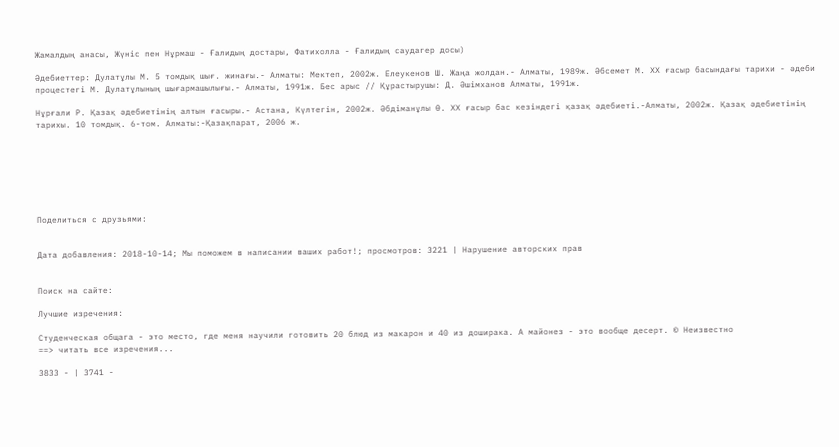Жамалдың анасы, Жүніс пен Нұрмаш - Ғалидың достары, Фатихолла - Ғалидың саудагер досы)

Әдебиеттер: Дулатұлы М. 5 томдық шығ. жинағы.- Алматы: Мектеп, 2002ж. Елеукенов Ш. Жаңа жолдан.- Алматы, 1989ж. Әбсемет М. ХХ ғасыр басындағы тарихи - әдеби процестегі М. Дулатұлының шығармашылығы.- Алматы, 1991ж. Бес арыс // Құрастырушы: Д. Әшімханов Алматы, 1991ж.

Нұрғали Р. Қазақ әдебиетінің алтын ғасыры.- Астана, Күлтегін, 2002ж. Әбдіманұлы Ө. ХХ ғасыр бас кезіндегі қазақ әдебиеті.-Алматы, 2002ж. Қазақ әдебиетінің тарихы. 10 томдық. 6-том. Алматы:-Қазақпарат, 2006 ж.







Поделиться с друзьями:


Дата добавления: 2018-10-14; Мы поможем в написании ваших работ!; просмотров: 3221 | Нарушение авторских прав


Поиск на сайте:

Лучшие изречения:

Студенческая общага - это место, где меня научили готовить 20 блюд из макарон и 40 из доширака. А майонез - это вообще десерт. © Неизвестно
==> читать все изречения...

3833 - | 3741 -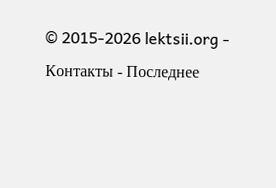© 2015-2026 lektsii.org - Контакты - Последнее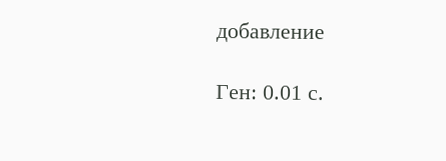добавление

Ген: 0.01 с.